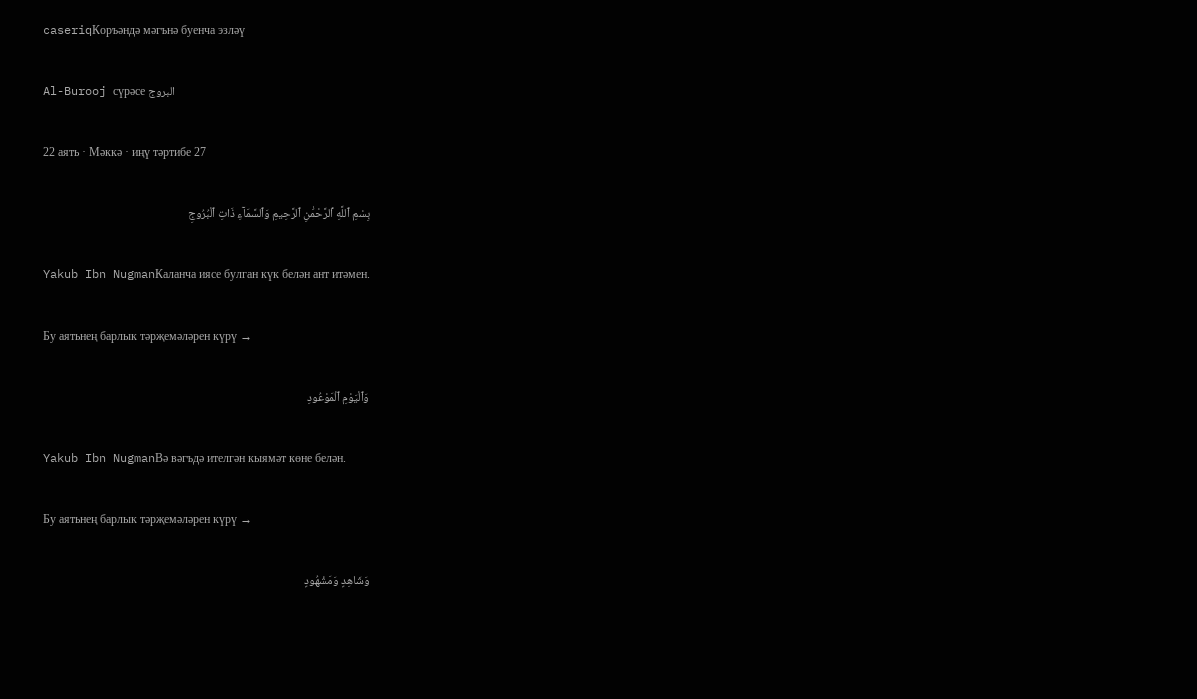caseriqКоръәндә мәгънә буенча эзләү

Al-Burooj сүрәсе البروج

22 аять · Мәккә · иңү тәртибе 27

بِسْمِ ٱللَّهِ ٱلرَّحْمَٰنِ ٱلرَّحِيمِ وَٱلسَّمَآءِ ذَاتِ ٱلْبُرُوجِ

Yakub Ibn NugmanКаланча иясе булган күк белән ант итәмен.

Бу аятьнең барлык тәрҗемәләрен күрү →

وَٱلْيَوْمِ ٱلْمَوْعُودِ

Yakub Ibn NugmanВә вәгъдә ителгән кыямәт көне белән.

Бу аятьнең барлык тәрҗемәләрен күрү →

وَشَاهِدٍ وَمَشْهُودٍ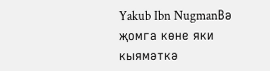Yakub Ibn NugmanВә җомга көне яки кыямәткә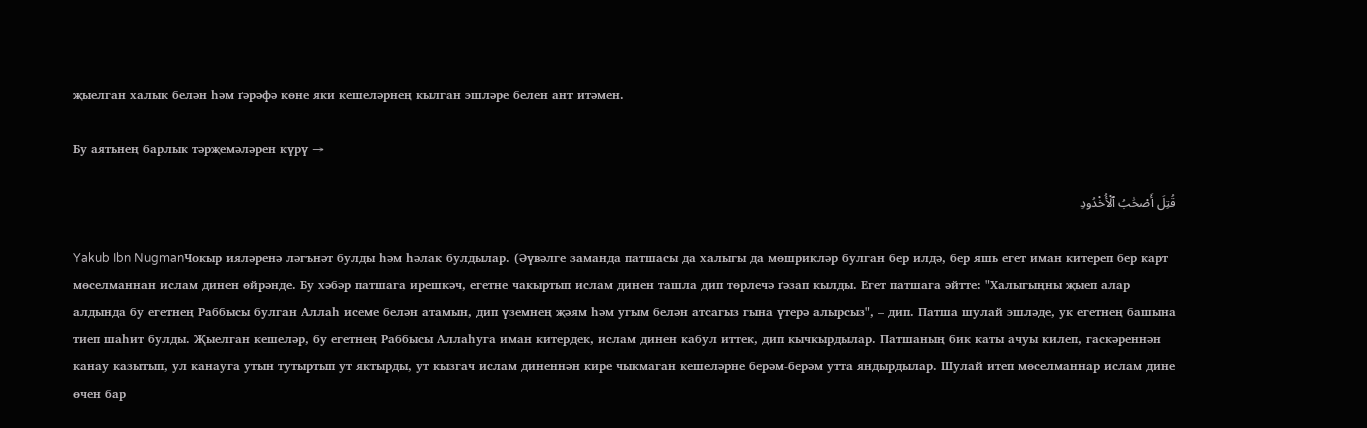җыелган халык белән һәм ґәрәфә көне яки кешеләрнең кылган эшләре белен ант итәмен.

Бу аятьнең барлык тәрҗемәләрен күрү →

قُتِلَ أَصْحَٰبُ ٱلْأُخْدُودِ

Yakub Ibn NugmanЧокыр ияләренә ләгънәт булды һәм һәлак булдылар. (Әүвәлге заманда патшасы да халыгы да мөшрикләр булган бер илдә, бер яшь егет иман китереп бер карт мөселманнан ислам динен өйрәнде. Бу хәбәр патшага ирешкәч, егетне чакыртып ислам динен ташла дип төрлечә ґәзап кылды. Егет патшага әйтте: "Халыгыңны җыеп алар алдында бу егетнең Раббысы булган Аллаһ исеме белән атамын, дип үземнең җәям һәм угым белән атсагыз гына үтерә алырсыз", – дип. Патша шулай эшләде, ук егетнең башына тиеп шаһит булды. Җыелган кешеләр, бу егетнең Раббысы Аллаһуга иман китердек, ислам динен кабул иттек, дип кычкырдылар. Патшаның бик каты ачуы килеп, гаскәреннән канау казытып, ул канауга утын тутыртып ут яктырды, ут кызгач ислам диненнән кире чыкмаган кешеләрне берәм-берәм утта яндырдылар. Шулай итеп мөселманнар ислам дине өчен бар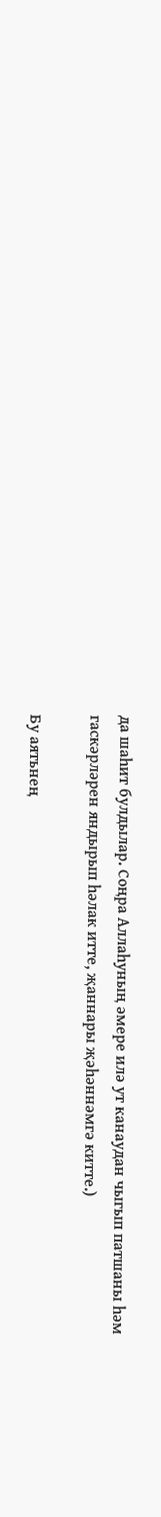да шаһит булдылар. Соңра Аллаһуның әмере илә ут канаудан чыгып патшаны һәм гаскәрләрен яндырып һәлак итте, җаннары җәһәннәмгә китте.)

Бу аятьнең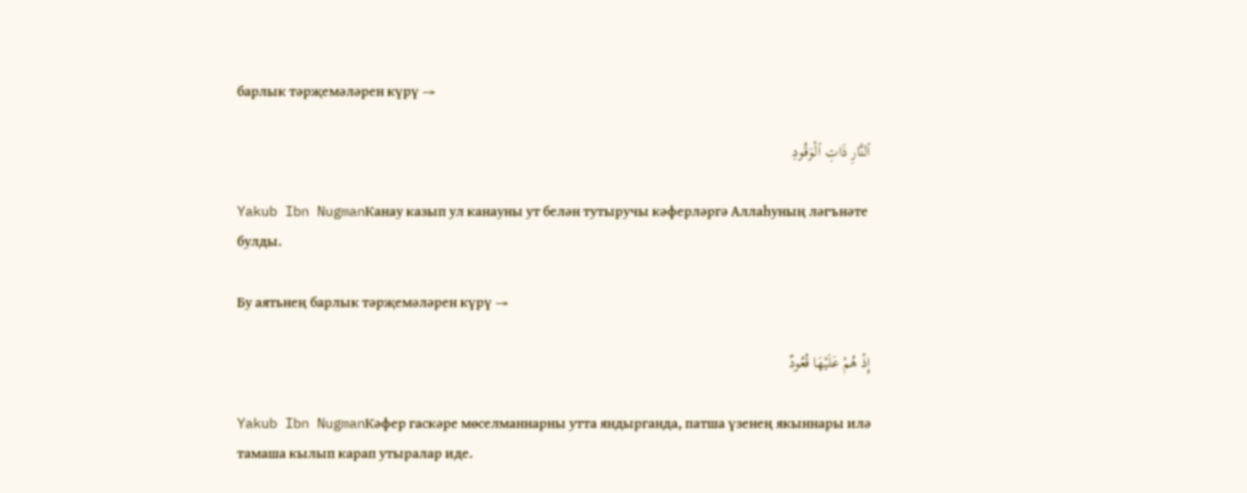барлык тәрҗемәләрен күрү →

ٱلنَّارِ ذَاتِ ٱلْوَقُودِ

Yakub Ibn NugmanКанау казып ул канауны ут белән тутыручы кәферләргә Аллаһуның ләгънәте булды.

Бу аятьнең барлык тәрҗемәләрен күрү →

إِذْ هُمْ عَلَيْهَا قُعُودٌ

Yakub Ibn NugmanКәфер гаскәре мөселманнарны утта яндырганда, патша үзенең якыннары илә тамаша кылып карап утыралар иде.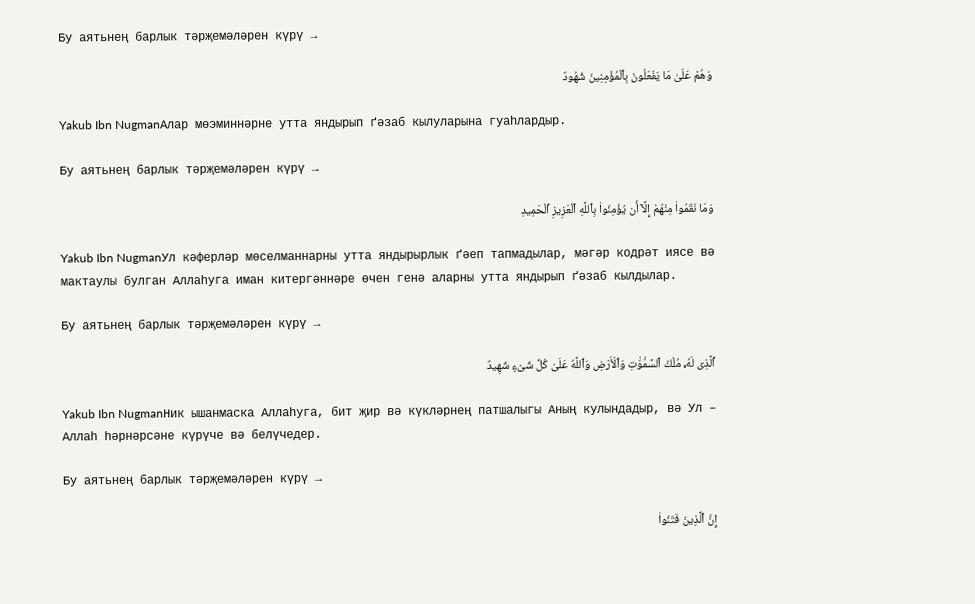Бу аятьнең барлык тәрҗемәләрен күрү →

وَهُمْ عَلَىٰ مَا يَفْعَلُونَ بِٱلْمُؤْمِنِينَ شُهُودٌ

Yakub Ibn NugmanАлар мөэминнәрне утта яндырып ґәзаб кылуларына гуаһлардыр.

Бу аятьнең барлык тәрҗемәләрен күрү →

وَمَا نَقَمُوا۟ مِنْهُمْ إِلَّآ أَن يُؤْمِنُوا۟ بِٱللَّهِ ٱلْعَزِيزِ ٱلْحَمِيدِ

Yakub Ibn NugmanУл кәферләр мөселманнарны утта яндырырлык ґәеп тапмадылар, мәгәр кодрәт иясе вә мактаулы булган Аллаһуга иман китергәннәре өчен генә аларны утта яндырып ґәзаб кылдылар.

Бу аятьнең барлык тәрҗемәләрен күрү →

ٱلَّذِى لَهُۥ مُلْكُ ٱلسَّمَٰوَٰتِ وَٱلْأَرْضِ وَٱللَّهُ عَلَىٰ كُلِّ شَىْءٍ شَهِيدٌ

Yakub Ibn NugmanНик ышанмаска Аллаһуга, бит җир вә күкләрнең патшалыгы Аның кулындадыр, вә Ул – Аллаһ һәрнәрсәне күрүче вә белүчедер.

Бу аятьнең барлык тәрҗемәләрен күрү →

إِنَّ ٱلَّذِينَ فَتَنُوا۟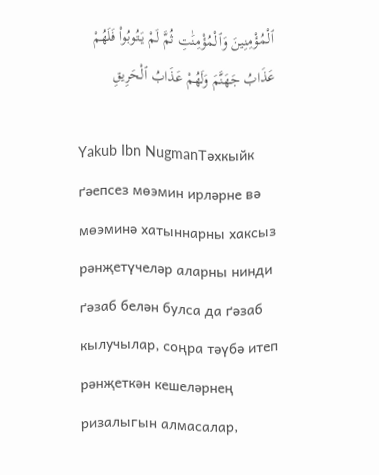ٱلْمُؤْمِنِينَ وَٱلْمُؤْمِنَٰتِ ثُمَّ لَمْ يَتُوبُوا۟ فَلَهُمْ عَذَابُ جَهَنَّمَ وَلَهُمْ عَذَابُ ٱلْحَرِيقِ

Yakub Ibn NugmanТәхкыйк ґәепсез мөэмин ирләрне вә мөэминә хатыннарны хаксыз рәнҗетүчеләр аларны нинди ґәзаб белән булса да ґәзаб кылучылар, соңра тәүбә итеп рәнҗеткән кешеләрнең ризалыгын алмасалар,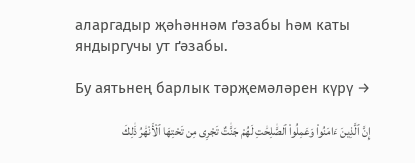аларгадыр җәһәннәм ґәзабы һәм каты яндыргучы ут ґәзабы.

Бу аятьнең барлык тәрҗемәләрен күрү →

إِنَّ ٱلَّذِينَ ءَامَنُوا۟ وَعَمِلُوا۟ ٱلصَّٰلِحَٰتِ لَهُمْ جَنَّٰتٌ تَجْرِى مِن تَحْتِهَا ٱلْأَنْهَٰرُ ذَٰلِكَ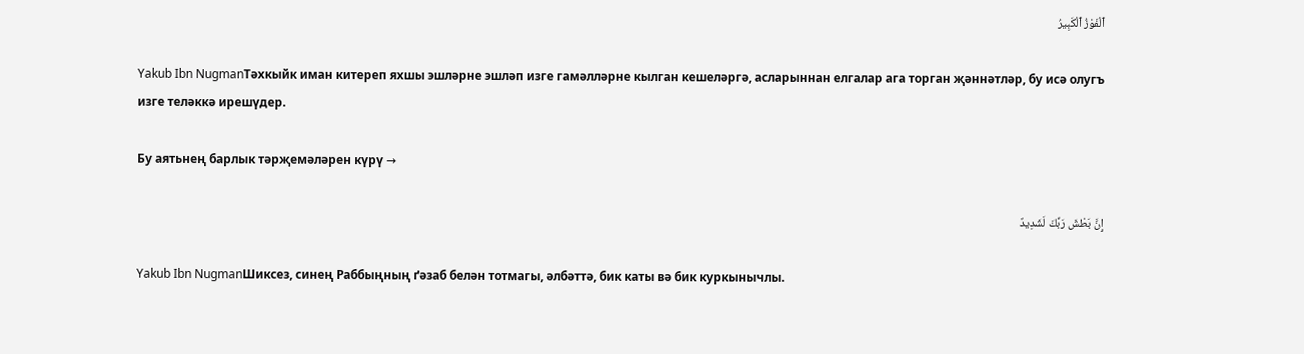ٱلْفَوْزُ ٱلْكَبِيرُ

Yakub Ibn NugmanТәхкыйк иман китереп яхшы эшләрне эшләп изге гамәлләрне кылган кешеләргә, асларыннан елгалар ага торган җәннәтләр, бу исә олугъ изге теләккә ирешүдер.

Бу аятьнең барлык тәрҗемәләрен күрү →

إِنَّ بَطْشَ رَبِّكَ لَشَدِيدٌ

Yakub Ibn NugmanШиксез, синең Раббыңның ґәзаб белән тотмагы, әлбәттә, бик каты вә бик куркынычлы.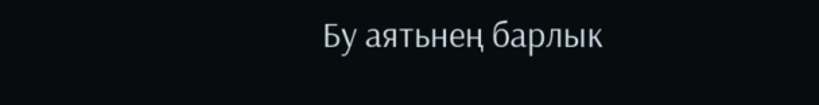Бу аятьнең барлык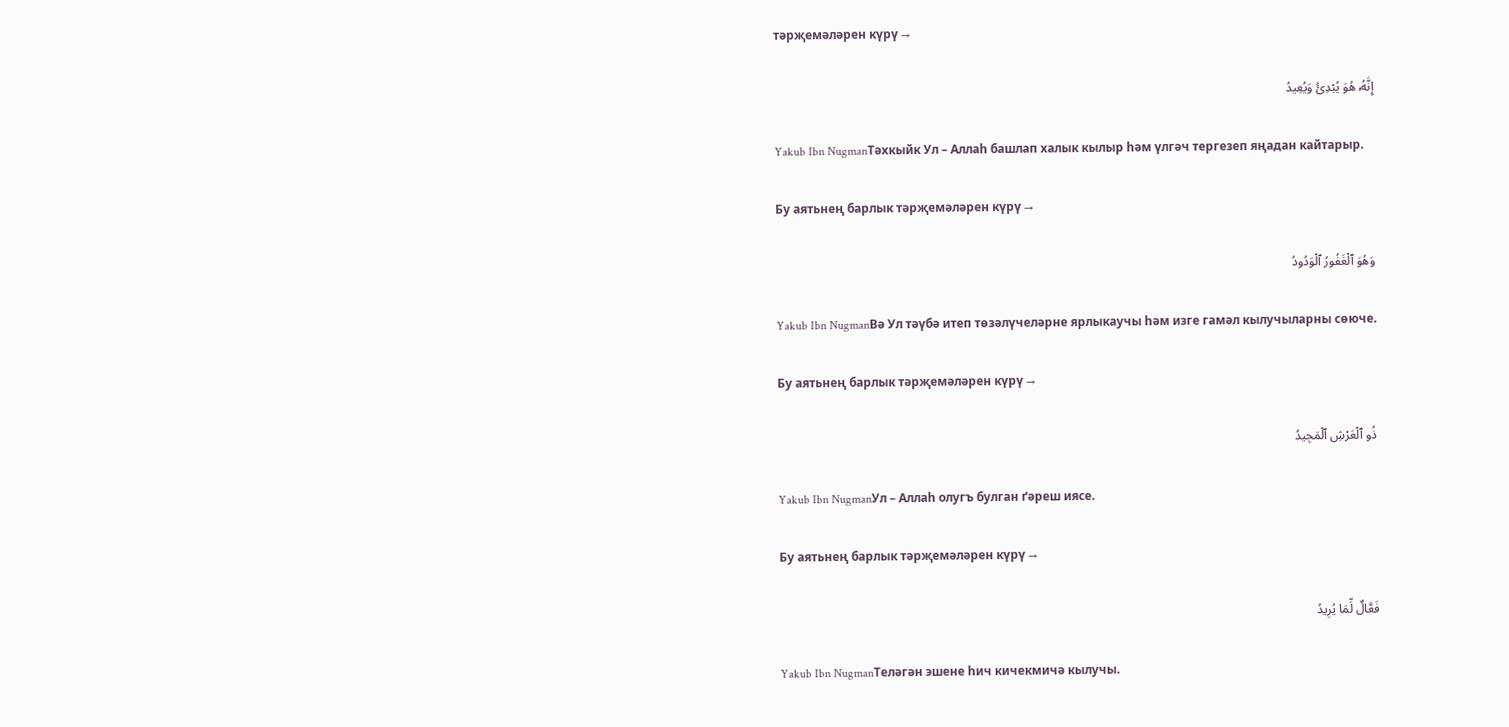тәрҗемәләрен күрү →

إِنَّهُۥ هُوَ يُبْدِئُ وَيُعِيدُ

Yakub Ibn NugmanТәхкыйк Ул – Аллаһ башлап халык кылыр һәм үлгәч тергезеп яңадан кайтарыр.

Бу аятьнең барлык тәрҗемәләрен күрү →

وَهُوَ ٱلْغَفُورُ ٱلْوَدُودُ

Yakub Ibn NugmanВә Ул тәүбә итеп төзәлүчеләрне ярлыкаучы һәм изге гамәл кылучыларны сөюче.

Бу аятьнең барлык тәрҗемәләрен күрү →

ذُو ٱلْعَرْشِ ٱلْمَجِيدُ

Yakub Ibn NugmanУл – Аллаһ олугъ булган ґәреш иясе.

Бу аятьнең барлык тәрҗемәләрен күрү →

فَعَّالٌ لِّمَا يُرِيدُ

Yakub Ibn NugmanТеләгән эшене һич кичекмичә кылучы.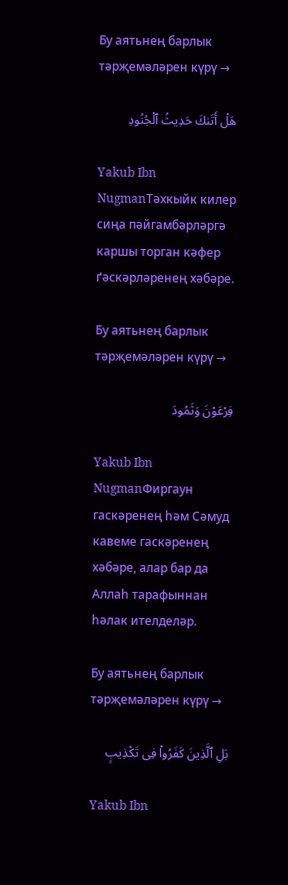Бу аятьнең барлык тәрҗемәләрен күрү →

هَلْ أَتَىٰكَ حَدِيثُ ٱلْجُنُودِ

Yakub Ibn NugmanТәхкыйк килер сиңа пәйгамбәрләргә каршы торган кәфер ґәскәрләренең хәбәре.

Бу аятьнең барлык тәрҗемәләрен күрү →

فِرْعَوْنَ وَثَمُودَ

Yakub Ibn NugmanФиргаун гаскәренең һәм Сәмуд кавеме гаскәренең хәбәре, алар бар да Аллаһ тарафыннан һәлак ителделәр.

Бу аятьнең барлык тәрҗемәләрен күрү →

بَلِ ٱلَّذِينَ كَفَرُوا۟ فِى تَكْذِيبٍ

Yakub Ibn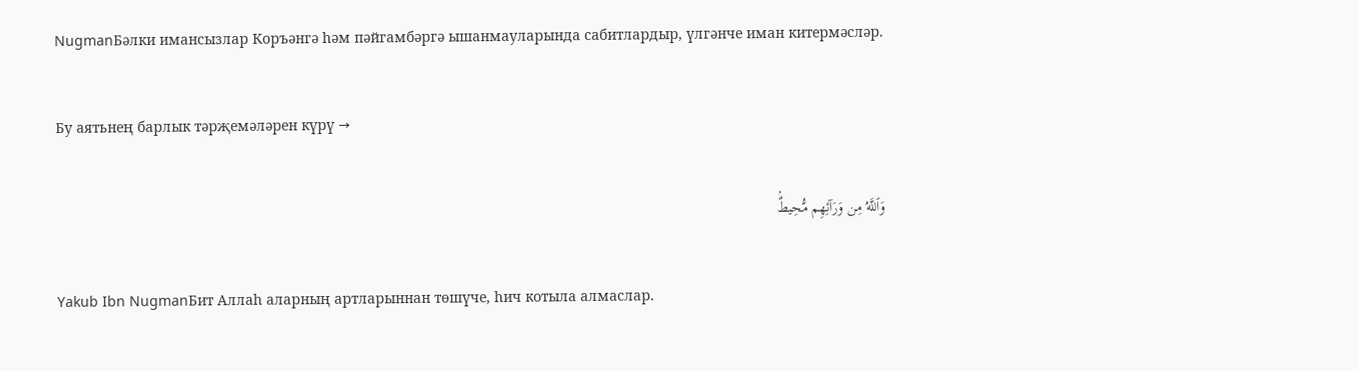NugmanБәлки имансызлар Коръәнгә һәм пәйгамбәргә ышанмауларында сабитлардыр, үлгәнче иман китермәсләр.

Бу аятьнең барлык тәрҗемәләрен күрү →

وَٱللَّهُ مِن وَرَآئِهِم مُّحِيطٌۢ

Yakub Ibn NugmanБит Аллаһ аларның артларыннан төшүче, һич котыла алмаслар.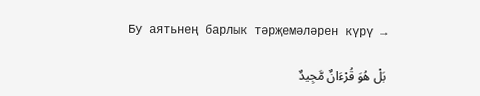Бу аятьнең барлык тәрҗемәләрен күрү →

بَلْ هُوَ قُرْءَانٌ مَّجِيدٌ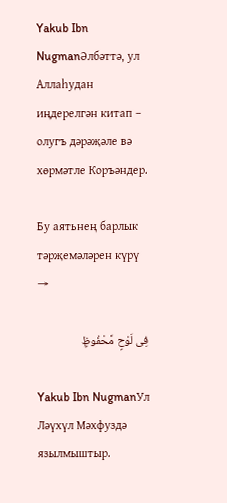Yakub Ibn NugmanӘлбәттә, ул Аллаһудан иңдерелгән китап – олугъ дәрәҗәле вә хөрмәтле Коръәндер.

Бу аятьнең барлык тәрҗемәләрен күрү →

فِى لَوْحٍ مَّحْفُوظٍۭ

Yakub Ibn NugmanУл Ләүхүл Мәхфуздә язылмыштыр.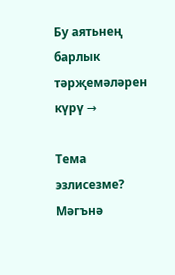Бу аятьнең барлык тәрҗемәләрен күрү →

Тема эзлисезме? Мәгънә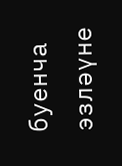буенча эзләүне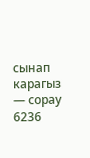сынап карагыз — сорау 6236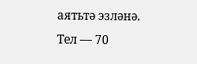аятьтә эзләнә.
Тел — 70